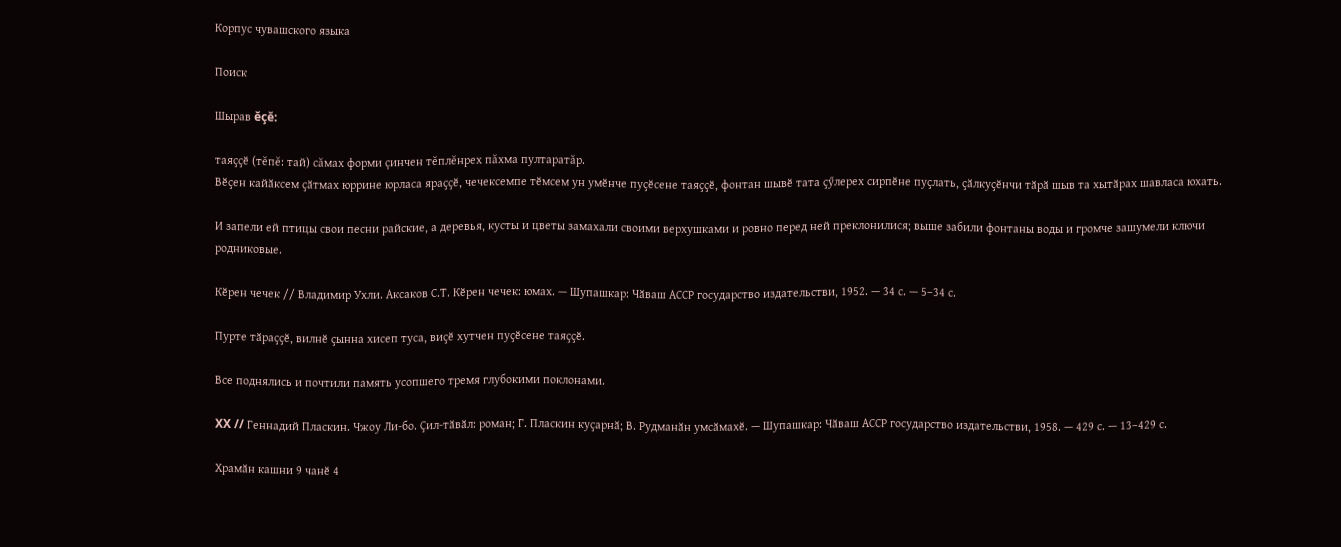Корпус чувашского языка

Поиск

Шырав ĕçĕ:

таяҫҫӗ (тĕпĕ: тай) сăмах форми çинчен тĕплĕнрех пăхма пултаратăр.
Вӗҫен кайӑксем ҫӑтмах юррине юрласа яраҫҫӗ, чечексемпе тӗмсем ун умӗнче пуҫӗсене таяҫҫӗ, фонтан шывӗ тата ҫӳлерех сирпӗне пуҫлать, ҫӑлкуҫӗнчи тӑрӑ шыв та хытӑрах шавласа юхать.

И запели ей птицы свои песни райские, а деревья, кусты и цветы замахали своими верхушками и ровно перед ней преклонилися; выше забили фонтаны воды и громче зашумели ключи родниковые.

Кӗрен чечек // Владимир Ухли. Аксаков С.Т. Кӗрен чечек: юмах. — Шупашкар: Чӑваш АССР государство издательстви, 1952. — 34 с. — 5–34 с.

Пурте тӑраҫҫӗ, вилнӗ ҫынна хисеп туса, виҫӗ хутчен пуҫӗсене таяҫҫӗ.

Все поднялись и почтили память усопшего тремя глубокими поклонами.

XX // Геннадий Пласкин. Чжоу Ли-бо. Ҫил-тӑвӑл: роман; Г. Пласкин куҫарнӑ; В. Рудманӑн умсӑмахӗ. — Шупашкар: Чӑваш АССР государство издательстви, 1958. — 429 с. — 13–429 с.

Храмӑн кашни 9 чанӗ 4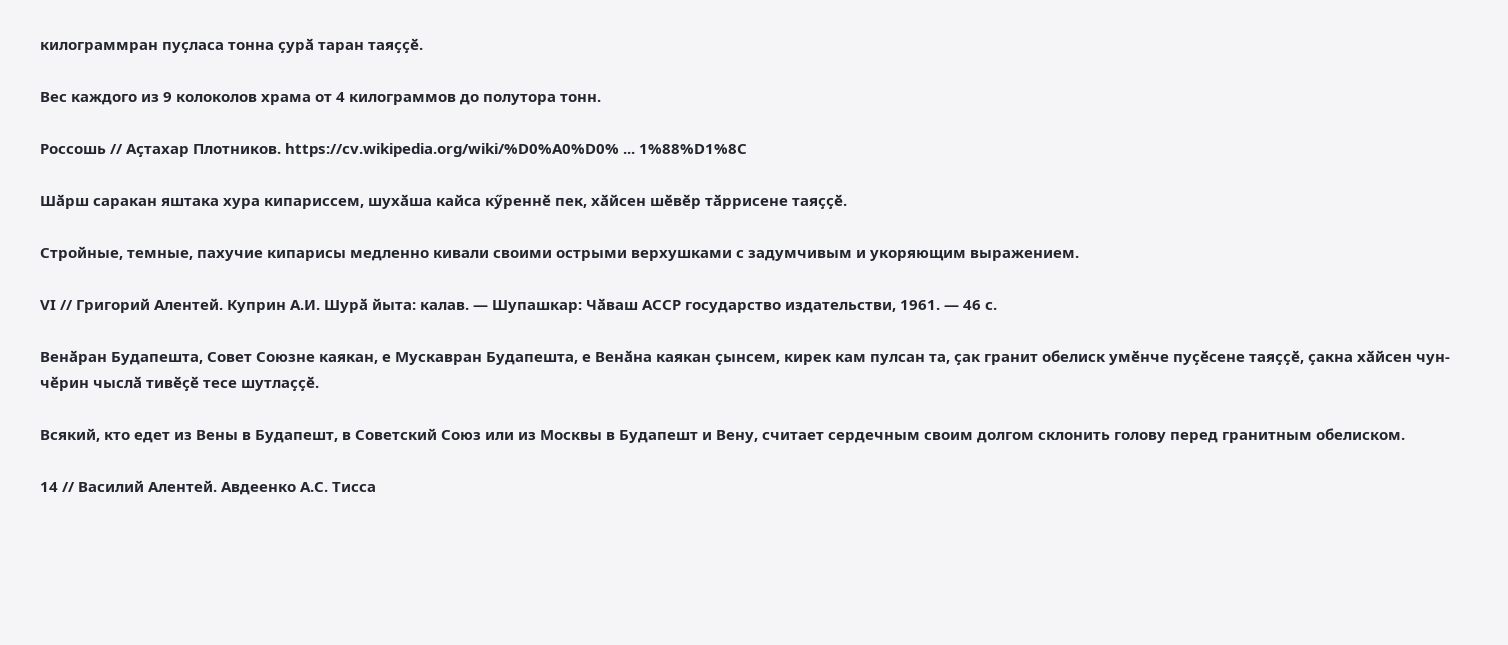килограммран пуҫласа тонна ҫурӑ таран таяҫҫӗ.

Вес каждого из 9 колоколов храма от 4 килограммов до полутора тонн.

Россошь // Аҫтахар Плотников. https://cv.wikipedia.org/wiki/%D0%A0%D0% ... 1%88%D1%8C

Шӑрш саракан яштака хура кипариссем, шухӑша кайса кӳреннӗ пек, хӑйсен шӗвӗр тӑррисене таяҫҫӗ.

Стройные, темные, пахучие кипарисы медленно кивали своими острыми верхушками с задумчивым и укоряющим выражением.

VI // Григорий Алентей. Куприн А.И. Шурӑ йыта: калав. — Шупашкар: Чӑваш АССР государство издательстви, 1961. — 46 с.

Венӑран Будапешта, Совет Союзне каякан, е Мускавран Будапешта, е Венӑна каякан ҫынсем, кирек кам пулсан та, ҫак гранит обелиск умӗнче пуҫӗсене таяҫҫӗ, ҫакна хӑйсен чун-чӗрин чыслӑ тивӗҫӗ тесе шутлаҫҫӗ.

Всякий, кто едет из Вены в Будапешт, в Советский Союз или из Москвы в Будапешт и Вену, считает сердечным своим долгом склонить голову перед гранитным обелиском.

14 // Василий Алентей. Авдеенко А.С. Тисса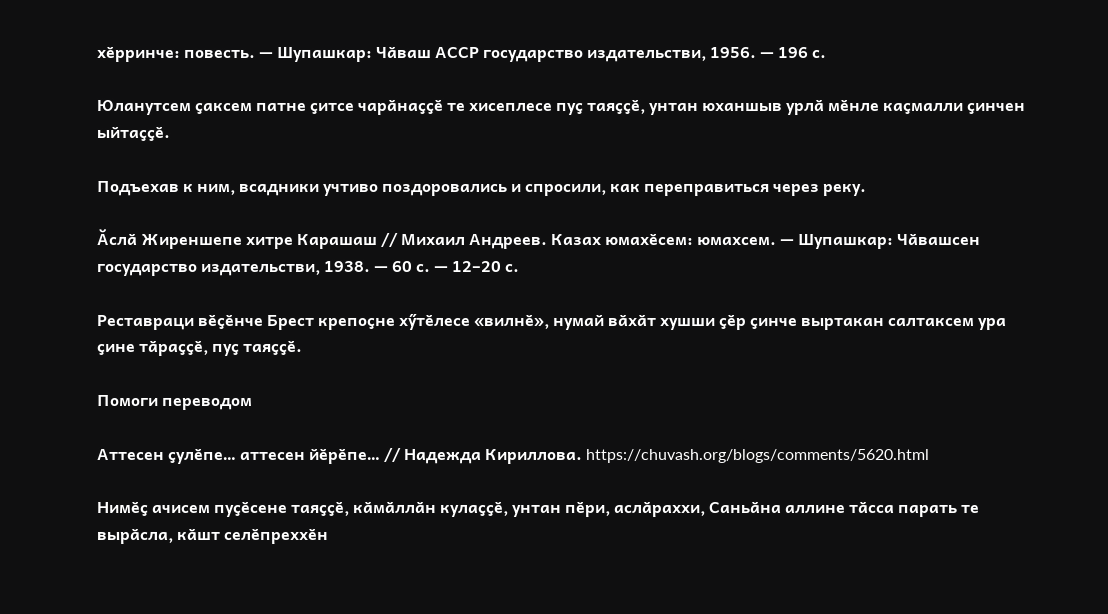хӗрринче: повесть. — Шупашкар: Чӑваш АССР государство издательстви, 1956. — 196 с.

Юланутсем ҫаксем патне ҫитсе чарӑнаҫҫӗ те хисеплесе пуҫ таяҫҫӗ, унтан юханшыв урлӑ мӗнле каҫмалли ҫинчен ыйтаҫҫӗ.

Подъехав к ним, всадники учтиво поздоровались и спросили, как переправиться через реку.

Ӑслӑ Жиреншепе хитре Карашаш // Михаил Андреев. Казах юмахӗсем: юмахсем. — Шупашкар: Чӑвашсен государство издательстви, 1938. — 60 с. — 12–20 с.

Реставраци вӗҫӗнче Брест крепоҫне хӳтӗлесе «вилнӗ», нумай вӑхӑт хушши ҫӗр ҫинче выртакан салтаксем ура ҫине тӑраҫҫӗ, пуҫ таяҫҫӗ.

Помоги переводом

Аттесен ҫулӗпе… аттесен йӗрӗпе… // Надежда Кириллова. https://chuvash.org/blogs/comments/5620.html

Нимӗҫ ачисем пуҫӗсене таяҫҫӗ, кӑмӑллӑн кулаҫҫӗ, унтан пӗри, аслӑраххи, Саньӑна аллине тӑсса парать те вырӑсла, кӑшт селӗпреххӗн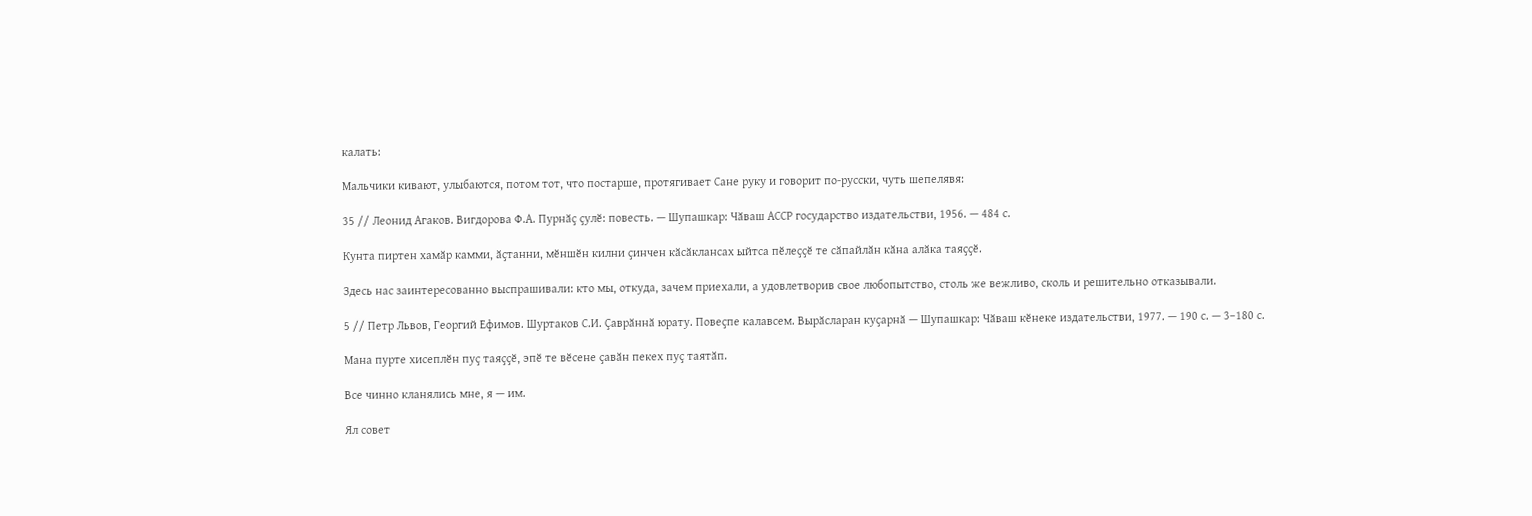калать:

Мальчики кивают, улыбаются, потом тот, что постарше, протягивает Сане руку и говорит по-русски, чуть шепелявя:

35 // Леонид Агаков. Вигдорова Ф.А. Пурнӑҫ ҫулӗ: повесть. — Шупашкар: Чӑваш АССР государство издательстви, 1956. — 484 с.

Кунта пиртен хамӑр камми, ӑҫтанни, мӗншӗн килни ҫинчен кӑсӑклансах ыйтса пӗлеҫҫӗ те сӑпайлӑн кӑна алӑка таяҫҫӗ.

Здесь нас заинтересованно выспрашивали: кто мы, откуда, зачем приехали, а удовлетворив свое любопытство, столь же вежливо, сколь и решительно отказывали.

5 // Петр Львов, Георгий Ефимов. Шуртаков С.И. Ҫаврӑннӑ юрату. Повеҫпе калавсем. Вырӑсларан куҫарнӑ — Шупашкар: Чӑваш кӗнеке издательстви, 1977. — 190 с. — 3–180 с.

Мана пурте хисеплӗн пуҫ таяҫҫӗ, эпӗ те вӗсене ҫавӑн пекех пуҫ таятӑп.

Все чинно кланялись мне, я — им.

Ял совет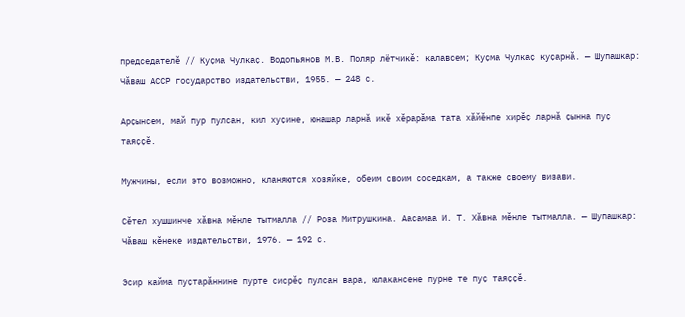председателӗ // Куҫма Чулкаҫ. Водопьянов М.В. Поляр лётчикӗ: калавсем; Куҫма Чулкаҫ куҫарнӑ. — Шупашкар: Чӑваш АССР государство издательстви, 1955. — 248 с.

Арҫынсем, май пур пулсан, кил хуҫине, юнашар ларнӑ икӗ хӗрарӑма тата хӑйӗнпе хирӗҫ ларнӑ ҫынна пуҫ таяҫҫӗ.

Мужчины, если это возможно, кланяются хозяйке, обеим своим соседкам, а также своему визави.

Сӗтел хушшинче хӑвна мӗнле тытмалла // Роза Митрушкина. Аасамаа И. Т. Хӑвна мӗнле тытмалла. — Шупашкар: Чӑваш кӗнеке издательстви, 1976. — 192 с.

Эсир кайма пуҫтарӑннине пурте сисрӗҫ пулсан вара, юлакансене пурне те пуҫ таяҫҫӗ.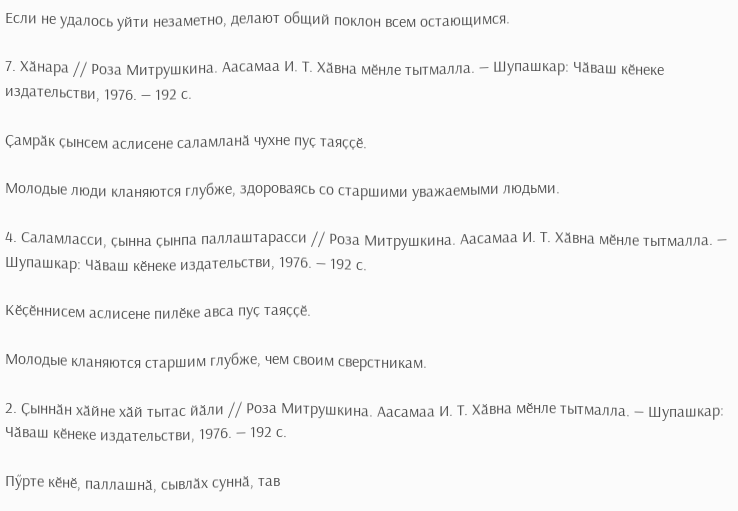Если не удалось уйти незаметно, делают общий поклон всем остающимся.

7. Хӑнара // Роза Митрушкина. Аасамаа И. Т. Хӑвна мӗнле тытмалла. — Шупашкар: Чӑваш кӗнеке издательстви, 1976. — 192 с.

Ҫамрӑк ҫынсем аслисене саламланӑ чухне пуҫ таяҫҫӗ.

Молодые люди кланяются глубже, здороваясь со старшими уважаемыми людьми.

4. Саламласси, ҫынна ҫынпа паллаштарасси // Роза Митрушкина. Аасамаа И. Т. Хӑвна мӗнле тытмалла. — Шупашкар: Чӑваш кӗнеке издательстви, 1976. — 192 с.

Кӗҫӗннисем аслисене пилӗке авса пуҫ таяҫҫӗ.

Молодые кланяются старшим глубже, чем своим сверстникам.

2. Ҫыннӑн хӑйне хӑй тытас йӑли // Роза Митрушкина. Аасамаа И. Т. Хӑвна мӗнле тытмалла. — Шупашкар: Чӑваш кӗнеке издательстви, 1976. — 192 с.

Пӳрте кӗнӗ, паллашнӑ, сывлӑх суннӑ, тав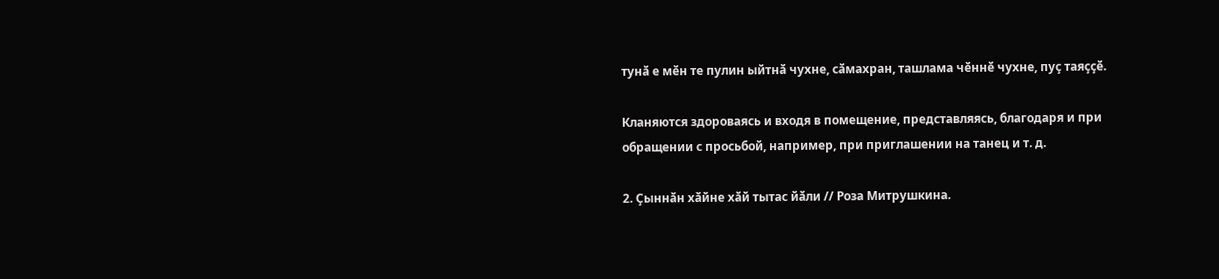тунӑ е мӗн те пулин ыйтнӑ чухне, сӑмахран, ташлама чӗннӗ чухне, пуҫ таяҫҫӗ.

Кланяются здороваясь и входя в помещение, представляясь, благодаря и при обращении с просьбой, например, при приглашении на танец и т. д.

2. Ҫыннӑн хӑйне хӑй тытас йӑли // Роза Митрушкина.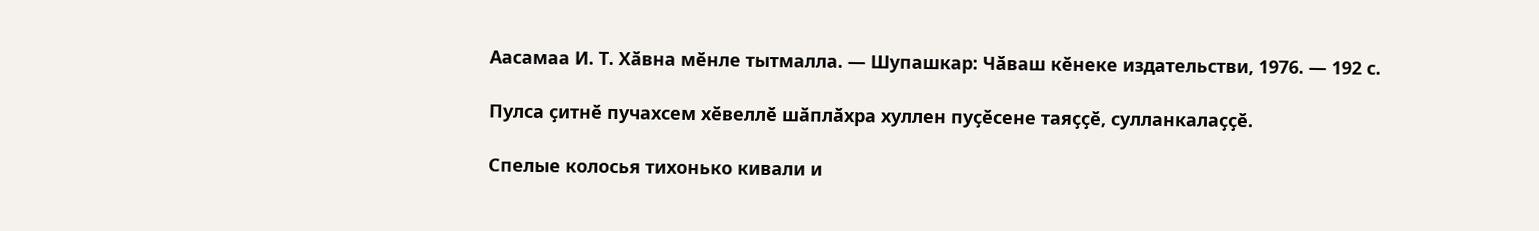Аасамаа И. Т. Хӑвна мӗнле тытмалла. — Шупашкар: Чӑваш кӗнеке издательстви, 1976. — 192 с.

Пулса ҫитнӗ пучахсем хӗвеллӗ шӑплӑхра хуллен пуҫӗсене таяҫҫӗ, сулланкалаҫҫӗ.

Спелые колосья тихонько кивали и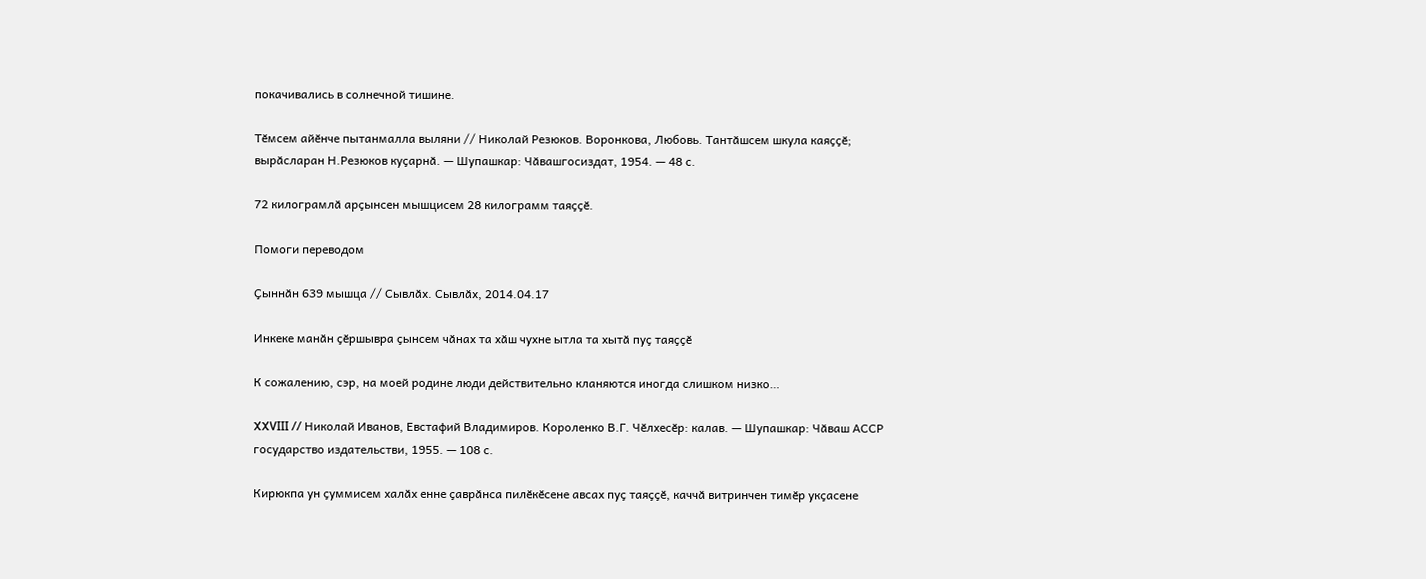покачивались в солнечной тишине.

Тӗмсем айӗнче пытанмалла выляни // Николай Резюков. Воронкова, Любовь. Тантӑшсем шкула каяҫҫӗ; вырӑсларан Н.Резюков куҫарнӑ. — Шупашкар: Чӑвашгосиздат, 1954. — 48 с.

72 килограмлӑ арҫынсен мышцисем 28 килограмм таяҫҫӗ.

Помоги переводом

Ҫыннӑн 639 мышца // Сывлӑх. Сывлӑх, 2014.04.17

Инкеке манӑн ҫӗршывра ҫынсем чӑнах та хӑш чухне ытла та хытӑ пуҫ таяҫҫӗ

К сожалению, сэр, на моей родине люди действительно кланяются иногда слишком низко…

XXVIII // Николай Иванов, Евстафий Владимиров. Короленко В.Г. Чӗлхесӗр: калав. — Шупашкар: Чӑваш АССР государство издательстви, 1955. — 108 с.

Кирюкпа ун ҫуммисем халӑх енне ҫаврӑнса пилӗкӗсене авсах пуҫ таяҫҫӗ, каччӑ витринчен тимӗр укҫасене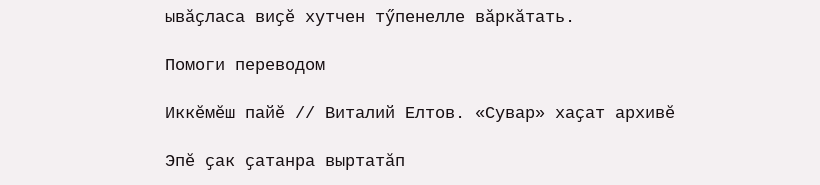ывӑҫласа виҫӗ хутчен тӳпенелле вӑркӑтать.

Помоги переводом

Иккӗмӗш пайӗ // Виталий Елтов. «Сувар» хаҫат архивӗ

Эпӗ ҫак ҫатанра выртатӑп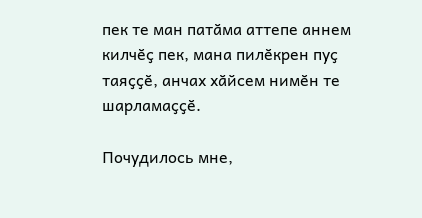пек те ман патӑма аттепе аннем килчӗҫ пек, мана пилӗкрен пуҫ таяҫҫӗ, анчах хӑйсем нимӗн те шарламаҫҫӗ.

Почудилось мне,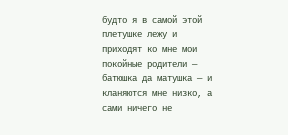будто я в самой этой плетушке лежу и приходят ко мне мои покойные родители — батюшка да матушка — и кланяются мне низко, а сами ничего не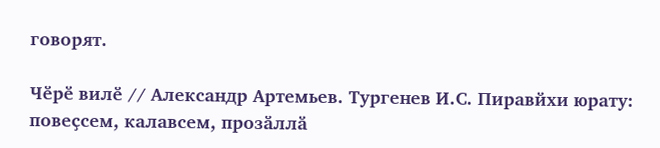говорят.

Чӗрӗ вилӗ // Александр Артемьев. Тургенев И.С. Пиравйхи юрату: повеҫсем, калавсем, прозӑллӑ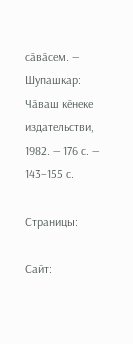сӑвӑсем. — Шупашкар: Чӑваш кӗнеке издательстви, 1982. — 176 с. — 143–155 с.

Страницы:

Сайт: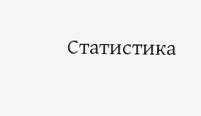Статистика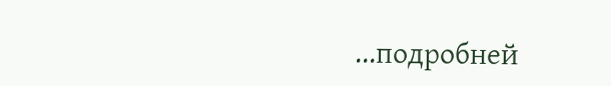...подробней